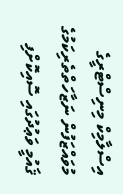އިސްލާމިކް މިނިސްޓްރީގެ މުވައްޒަފުން ނަޒާހަތްތެރިކަމުގެ ޤައުމީ ވަޢުދުގައި ސޮއިކޮށްފި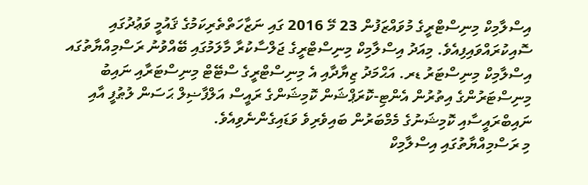އިސްލާމިކް މިނިސްޓްރީގެ މުވައްޒަފުން 23 މޭ 2016 ގައި ނަޒާހަތްތެރިކަމުގެ ޤައުމީ ވަޢުދުގައި ސޮއިކުރައްވައިފިއެވެ. މިއަދު އިސްލާމިކް މިނިސްޓްރީގެ ޖަލްސާކުރާ މާލަމުގައި ބޭއްވުނު ރަސްމިއްޔާތުގައ އިސްލާމިކް މިނިސްޓަރު ޑރ. އަޙްމަދު ޒިޔާދާއި އެ މިނިސްޓްރީގެ ސްޓޭޓް މިނިސްޓަރާއި ނައިބު މިނިސްޓަރުންގެ އިތުރުން އެންޓި-ކޮރަޕްޝަން ކޮމިޝަންގެ ރައީސް އަލްފާޟިލް ޙަސަން ލުޠުފީ އާއި ނައިބްރައީސާއި ކޮމިޝަނުގެ މެމްބަރުން ބައިވެރިވެ ވަޑައިގެންނެވިއެވެ.
މި ރަސްމިއްޔާތުގައި އިސްލާމިކް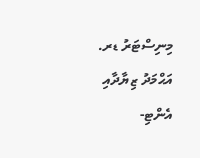މިނިސްޓަރު ޑރ. އަޙްމަދު ޒިޔާދާއި އެންޓި-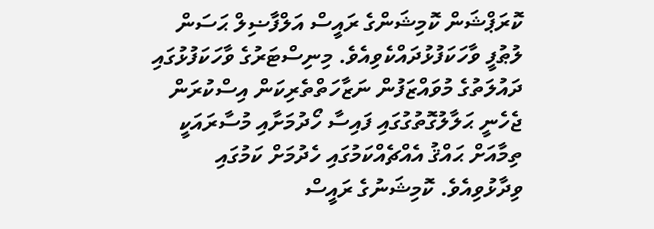ކޮރަޕްޝަން ކޮމިޝަންގެ ރައީސް އަލްފާޟިލް ޙަސަން ލުޠުފީ ވާހަކަފުޅުދައްކެވިއެވެ. މިނިސްޓަރުގެ ވާހަކަފުޅުގައި ދައުލަތުގެ މުވައްޒަފުން ނަޒާހަތްތެރިކަން އިސްކުރަން ޖެހެނީ ޙަލާލުގޮތުގުގައި ފައިސާ ހޯދުމަށާއި މުސާރައަކީ ތިމާއަށް ޙައްޤު އެއްޗެއްކަމުގައި ހެދުމަށް ކަމުގައި ވިދާޅުވިއެވެ. ކޮމިޝަނުގެ ރައީސް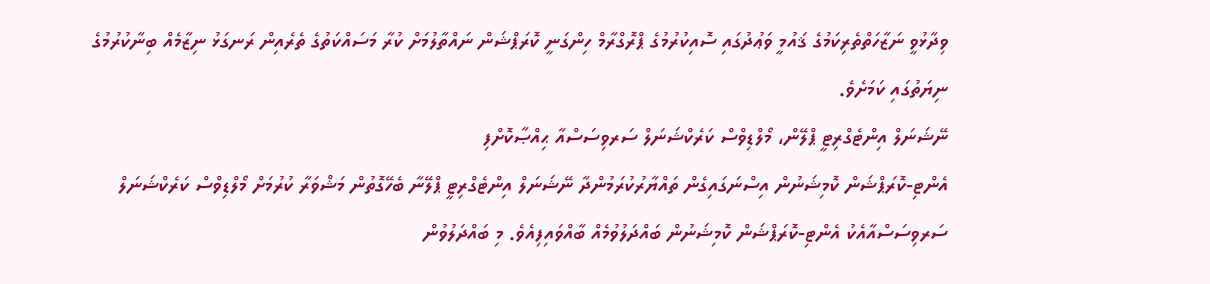ވިދާޅުވީ ނަޒާހަތްތެރިކަމުގެ ޤައުމީ ވަޢުދުގައި ސޮއިކުރުމުގެ ޕްރޮގްރާމް ހިންގަނީ ކޮރަޕްޝަން ނައްތާލުމަށް ކުރާ މަސައްކަތުގެ ތެރެއިން ރަނގަޅު ނިޒާމެއް ބިނާކުރުމުގެ ނިޔަތުގައި ކަމަށެވެ.
ނޭޝަނަލް އިންޓެގްރިޓީ ޕްލޭން، މޯލްޑިވްސް ކަރެކްޝަނަލް ސަރވިސަސްއާ ޙިއްޞާކޮށްފި
އެންޓި-ކޮރަޕްޝަން ކޮމިޝަނުން އިސްނަގައިގެން ތައްޔާރުކުރަމުންދާ ނޭޝަނަލް އިންޓެގްރިޓީ ޕްލޭނާ ބެހޭގޮތުން މަޝްވަރާ ކުރުމަށް މޯލްޑިވްސް ކަރެކްޝަނަލް ސަރވިސަސްއާއެކު އެންޓި-ކޮރަޕްޝަން ކޮމިޝަނުން ބައްދަލުވުމެއް ބާއްވައިފިއެވެ. މި ބައްދަލުވުން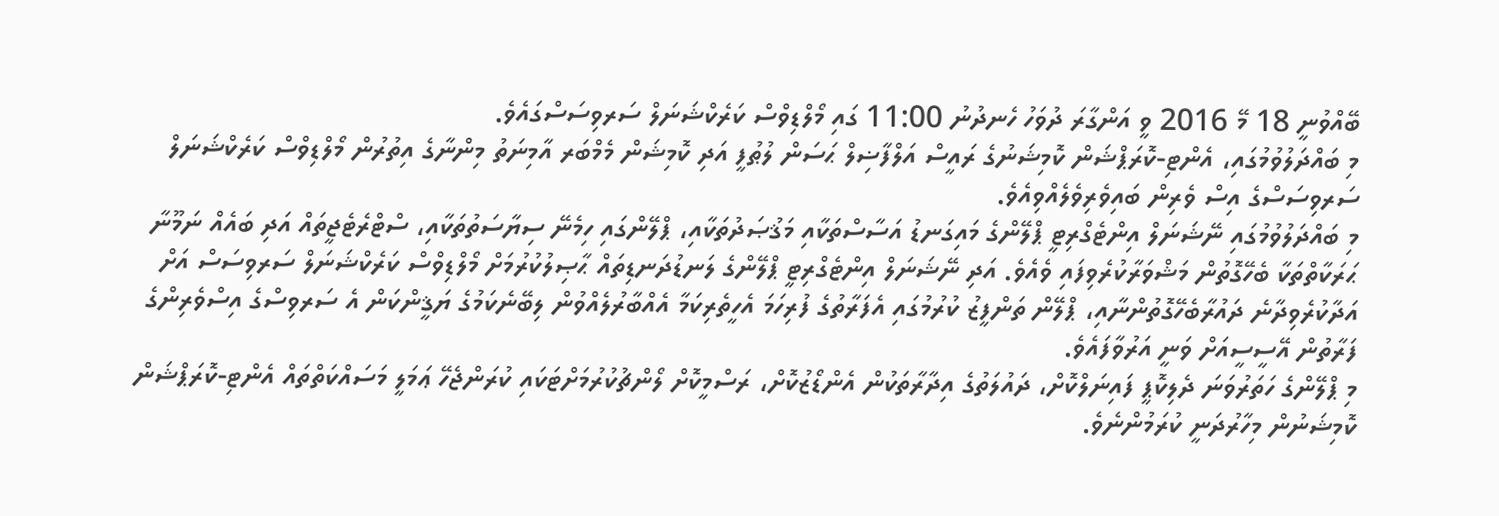ބޭއްވުނީ 18 މޭ 2016 ވީ އަންގާރަ ދުވަހު ހެނދުނު 11:00 ގައި މޯލްޑިވްސް ކަރެކްޝަނަލް ސަރވިސަސްގައެވެ.
މި ބައްދަލުވުމުގައި، އެންޓި-ކޮރަޕްޝަން ކޮމިޝަނުގެ ރައީސް އަލްފާޟިލް ޙަސަން ލުޠުފީ އަދި ކޮމިޝަން މެމްބަރ އާމިނަތު މިންނާގެ އިތުރުން މޯލްޑިވްސް ކަރެކްޝަނަލް ސަރވިސަސްގެ އިސް ވެރިން ބައިވެރިވެލެއްވިއެވެ.
މި ބައްދަލުވުމުގައި ނޭޝަނަލް އިންޓެގްރިޓީ ޕްލޭންގެ މައިގަނޑު އަސާސްތަކާއި މަޤުޞަދުތަކާއި، ޕްލޭންގައި ހިމެނޭ ސިޔާސަތުތަކާއި، ސްޓްރެޓެޖީތައް އަދި ބައެއް ނަމޫނާ ޙަރަކާތްތަކާ ބެހޭގޮތުން މަޝްވަރާކުރެވިފައި ވެއެވެ. އަދި ނޭޝަނަލް އިންޓެގްރިޓީ ޕްލޭންގެ ލަނޑުދަނޑިތައް ޙާޞިލުކުރުމަށް މޯލްޑިވްސް ކަރެކްޝަނަލް ސަރވިސަސް އަށް އަދާކުރެވިދާނެ ދައުރާބެހޭގޮތުންނާއި، ޕްލޭން ތަންފީޒު ކުރުމުގައި އެފަރާތުގެ ފުރިހަމަ އެހީތެރިކަމާ އެއްބާރުލެއްވުން ލިބޭނެކަމުގެ ޔަޤީންކަން އެ ސަރވިސްގެ އިސްވެރިންގެ ފަރާތުން އޭސީސީއަށް ވަނީ އަރުވާފައެވެ.
މި ޕްލޭންގެ ހަތަރުވަނަ ދެލިކޮޕީ ފައިނަލްކޮށް، ދައުލަތުގެ އިދާރާތަކުން އެންޑޯޒުކޮށް، ރަސްމީކޮށް ލޯންޗުކުރުމަށްޓަކައި ކުރަންޖެހޭ ޢަމަލީ މަސައްކަތްތައް އެންޓި-ކޮރަޕްޝަން ކޮމިޝަނުން މިހާރުދަނީ ކުރަމުންނެވެ.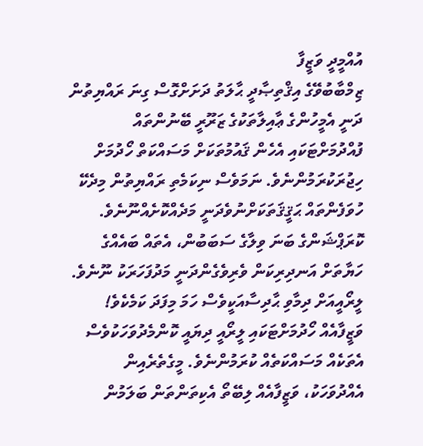އުއްމީދީ ވަޒީފާ
ޒިމްބާބުވޭގެ އިޤްތިޞާދީ ޙާލަތު ދަށަށްގޮސް ގިނަ ރައްޔިތުން ދަނީ އެމީހުންގެ ޢާއިލާތަކުގެ ޒަރޫރީ ބޭނުންތައް ފުއްދުމަށްޓަކައި އެހެން ޤައުމުތަކަށް މަސައްކަތް ހޯދުމަށް ހިޖުރަކުރަމުންނެވެ. ނަމަވެސް ނިކަމެތި ރައްޔިތުން މިދެކޭ ހުވަފެންތައް ޙަޤީޤަތަކަށްނުވެދަނީ މަދެއްކޮށެއްނޫނެވެ. ކޮރަޕްޝަންގެ ބަނަ ވިލާގެ ސަބަބުން، އެތައް ބައެއްގެ ހަޔާތަށް އަނދިރިކަން ވެރިވެގެންދަނީ މަދުފަހަރަކު ނޫނެވެ. ލީރޯއީއަށް ދިމާވި ޙާދިސާއަކީވެސް ހަމަ މިފަދަ ކަމެކެވެ!
ވަޒީފާއެއް ހޯދުމަށްޓަކައި ލީރޯއީ ދިޔައީ ކޮންމެދުވަހަކުވެސް އެތަކެއް މަސައްކަތެއް ކުރަމުންނެވެ. މީގެތެރެއިން އެއްދުވަހަކު، ވަޒީފާއެއް ލިބޭތޯ އެކިތަންތަން ބަލަމުން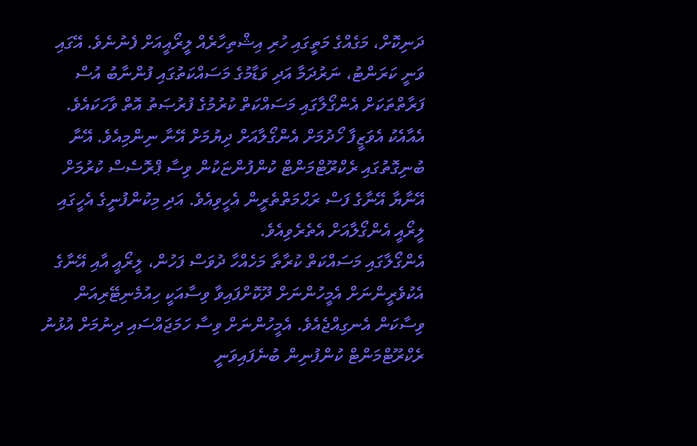ދަނިކޮށް، މަގެއްގެ މަތީގައި ހުރި އިޝްތިހާރެއް ލީރޯއީއަށް ފެނުނެވެ. އޭގައި ވަނީ ކަރަންޓު، ނަރުދަމާ އަދި ވަޑާމުގެ މަސައްކަތުގައި ފުންނާބު އުސް ފަރާތްތަކަށް އެންގޯލާގައި މަސައްކަތް ކުރުމުގެ ފުރުޞަތު އޮތް ވާހަކައެވެ. އެއާއެކު އެވަޒީފާ ހޯދުމަށް އެންގޯލާއަށް ދިޔުމަށް އޭނާ ނިންމިއެވެ. އޭނާ ބުނިގޮތުގައި ރެކްރޫޓްމަންޓް ކުންފުންޏަކުން ވިސާ ޕްރޮސެސް ކުރުމަށް އޭނާޔާ އޭނާގެ ފަސް ރަޙްމަތްތެރީން އެހީވިއެވެ. އަދި މިކުންފުނީގެ އެހީގައި ލީރޯއީ އެންގޯލާއަށް އެތެރެވިއެވެ.
އެންގޯލާގައި މަސައްކަތް ކުރާތާ މަހެއްހާ ދުވަސް ފަހުން، ލީރޯއީ އާއި އޭނާގެ އެކުވެރީންނަށް އެމީހުންނަށް ދޫކޮށްފައިވާ ވިސާއަކީ ހިއުމެނިޓޭރިއަން ވިސާކަން އެނގިއްޖެއެވެ. އެމީހުންނަށް ވިސާ ހަމަޖައްސައި ދިނުމަށް އުޅުނު ރެކްރޫޓްމަންޓް ކުންފުނިން ބުނެފައިވަނީ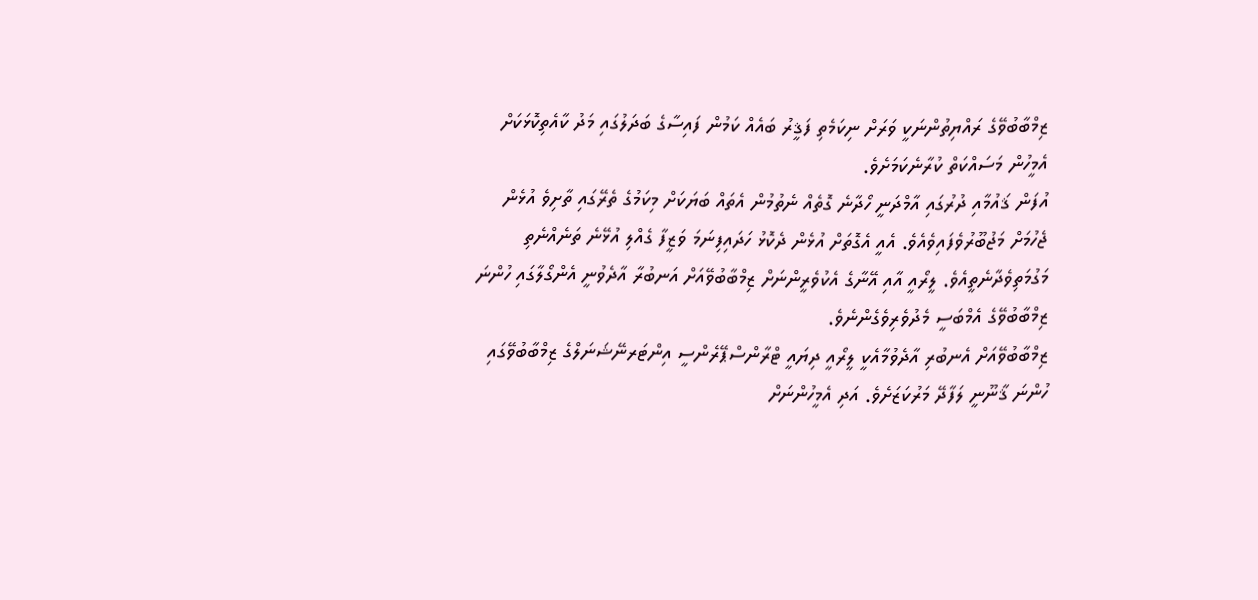ޒިމްބާބުވޭގެ ރައްޔިތުންނަކީ ވަރަށް ނިކަމެތި ފަޤީރު ބައެއް ކަމުން ފައިސާގެ ބަދަލުގައި މަދު ކާއެތިކޮޅަކަށް އެމީހުން މަސައްކަތް ކުރާނެކަމަށެވެ.
އުފަން ޤައުމާއި ދުރުގައި އާމްދަނީ ހޯދާނެ ގޮތެއް ނެތުމުން އެތައް ބަޔަކަށް މިކަމުގެ ތެރޭގައި ތާށިވެ އުޅެން ޖެހުމަށް މަޖުބޫރުވެފައިވެއެވެ. އެއީ އެގޮތަށް އުޅެން ދެކޮޅު ހަދައިފިނަމަ ވަޒީފާ ގެއްލި އުޅޭނެ ތަނެއްނެތި މަގުމަތިވެދާނެތީއެވެ. ލީރޯއީ އާއި އޭނާގެ އެކުވެރީންނަށް ޒިމްބާބުވޭއަށް އަނބުރާ އާދެވުނީ އެންގޯލާގައި ހުންނަ ޒިމްބާބުވޭގެ އެމްބަސީ މެދުވެރިވެގެންނެވެ.
ޒިމްބާބުވޭއަށް އެނބުރި އާދެވުމާއެކީ ލީރޯއީ ދިޔައީ ޓްރާންސްޕޭރެންސީ އިންޓަރނޭޝަނަލްގެ ޒިމްބާބުވޭގައި ހުންނަ ޤާނޫނީ ލަފާދޭ މަރުކަޒަށެވެ. އަދި އެމީހުންނަށް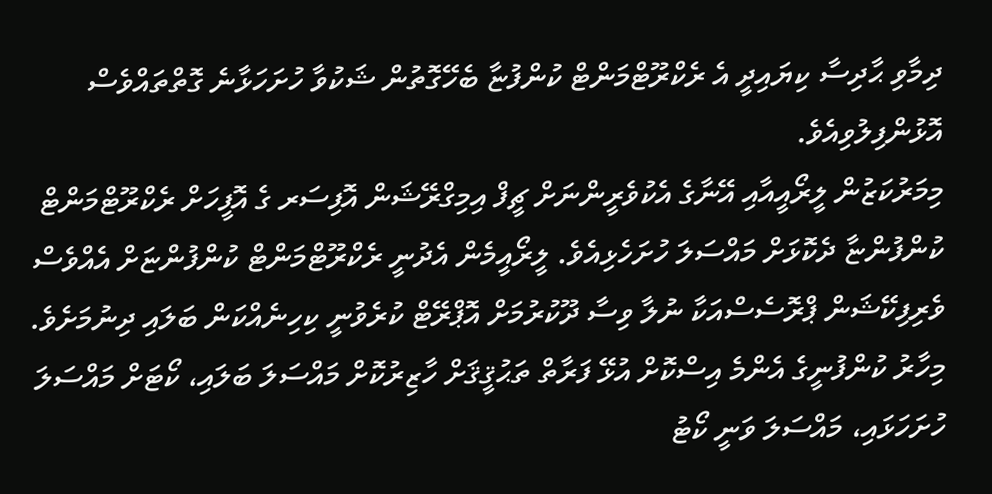ދިމާވި ޙާދިސާ ކިޔައިދީ އެ ރެކްރޫޓްމަންޓް ކުންފުޏާ ބެހޭގޮތުން ޝަކުވާ ހުށަހަޅާނެ ގޮތްތައްވެސް އޮޅުންފިލުވިއެވެ.
މިމަރުކަޒުން ލީރޯއީއާއި އޭނާގެ އެކުވެރީންނަށް ޗީފް އިމިގްރޭޝަން އޮފިސަރ ގެ އޮފީހަށް ރެކްރޫޓްމަންޓް ކުންފުންޏާ ދެކޮޅަށް މައްސަލަ ހުށަހެޅިއެވެ. ލީރޯއީމެން އެދުނީ ރެކްރޫޓްމަންޓް ކުންފުންޏަށް އެއްވެސް ވެރިފިކޭޝަން ޕްރޮސެސްއަކާ ނުލާ ވިސާ ދޫކުރުމަށް އޮޕްރޭޓް ކުރެވުނީ ކިހިނެއްކަން ބަލައި ދިނުމަށެވެ.
މިހާރު ކުންފުނީގެ އެންމެ އިސްކޮށް އުޅޭ ފަރާތް ތަޙުޤީޤަށް ހާޒިރުކޮށް މައްސަލަ ބަލައި، ކޯޓަށް މައްސަލަ ހުށަހަޅައި، މައްސަލަ ވަނީ ކޯޓު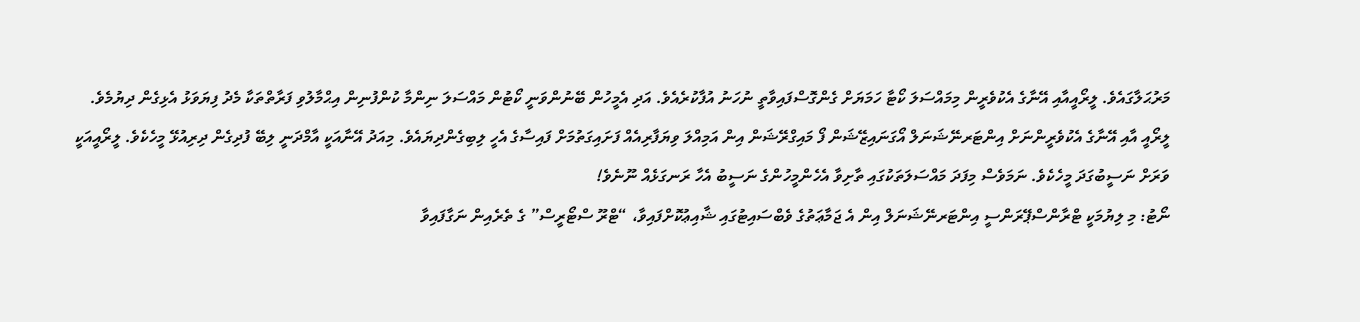މަރުޙަލާގައެވެ. ލީރޯއީއާއި އޭނާގެ އެކުވެރީން މިމައްސަލަ ކޯޓާ ހަމަޔަށް ގެންގޮސްފައިވާތީ ނުހަނު އުފާކުރެއެވެ. އަދި އެމީހުން ބޭނުންވަނީ ކޯޓުން މައްސަލަ ނިންމާ ކުންފުނިން އިޙްމާލުވި ފަރާތްތަކާ މެދު ފިޔަވަޅު އެޅިގެން ދިޔުމެވެ.
ލީރޯއީ އާއި އޭނާގެ އެކުވެރީންނަށް އިންޓަރނޭޝަނަލް އޯގަނައިޒޭޝަން ފޯ މައިގްރޭޝަން އިން އަމިއްލަ ވިޔަފާރިއެއް ފަށައިގަތުމަށް ފައިސާގެ އެހީ ލިބިގެންދިޔައެވެ. މިއަދު އޭނާއަކީ އާމްދަނީ ލިބޭ ފުދިގެން ދިރިއުޅޭ މީހެކެވެ. ލީރޯއީއަކީ ވަރަށް ނަސީބުގަދަ މީހެކެވެ. ނަމަވެސް މިފަދަ މައްސަލަތަކުގައި ތާށިވާ އެހެންމީހުންގެ ނަސީބު އެހާ ރަނގަޅެއް ނޫނެވެ!
ނޯޓު: މި ލިޔުމަކީ ޓްރާންސްޕޭރަންސީ އިންޓަރނޭޝަނަލް އިން އެ ޖަމާޢަތުގެ ވެބްސައިޓުގައި ޝާއިޢުކޮށްފައިވާ، “ޓްރޫ ސްޓޯރީސް” ގެ ތެރެއިން ނަގާފައިވާ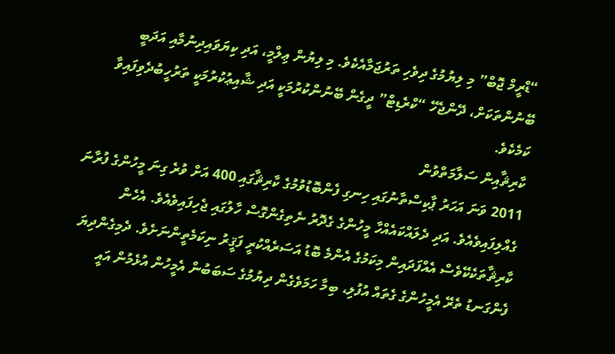“ޑްރީމް ޖޮބް” މި ލިޔުމުގެ ދިވެހި ތަރުޖަމާއެކެވެ. މި ލިޔުން ޢިލްމީ، އަދި ކިޔަވައިދިނުމާއި އަދަބީ ބޭނުންތަކަށް، ދޭންޖެހޭ “ކްރެޑިޓް” ދީގެން ބޭނުންކުރުމަކީ އަދި ޝާއިޢުކުރުމަކީ ތަރުހީބުދެވިފައިވާ ކަމެކެވެ.
ކާރިޘާއިން ސަލާމަތްވުން
2011 ވަނަ އަހަރު ޕާކިސްތާނުގައި ހިނގި ފެންބޮޑުވުމުގެ ކާރިޘާގައި 400 އަށް ވުރެ ގިނަ މީހުންގެ ފުރާނަ ގެއްލިފައިވެއެވެ. އަދި ދެލައްކައެއްހާ މީހުންގެ ގެދޮރު ނެތިގެންގޮސް ހާލުގައި ޖެހިފައިވެއެވެ. އެހެން ކާރިޘާތަކެކޭވެސް އެއްފަދައިން މިކަމުގެ އެންމެ ބޮޑު އަސަރެއްކުރީ ފަޤީރު ނިކަމެތީންނަށެވެ. ދެމިގެންދިޔަ ފެންގަނޑު ތެރޭ އެމީހުންގެ ގެތައް އުފުލި، ބިމާ ހަމަވެގެން ދިޔުމުގެ ސަބަބުން އެމީހުން އުޅެމުން އައީ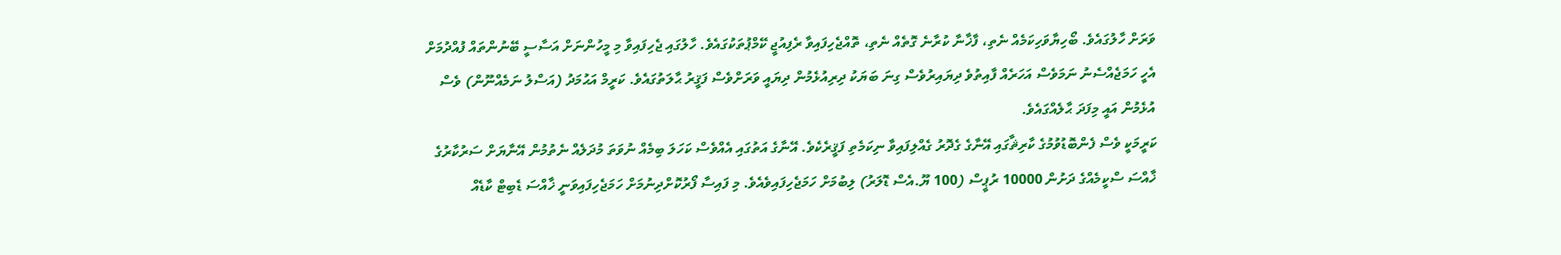ވަރަށް ހާލުގައެވެ. ބޯހިޔާވަހިކަމެއް ނެތި، ފާޚާނާ ކުރާނެ ގޮތެއް ނެތި، ތޮއްޖެހިފައިވާ ރެފިއުޖީ ކޭމްޕުތަކުގައެވެ. ހާލުގައި ޖެހިފައިވާ މި މީހުންނަށް އަސާސީ ބޭނުންތައް ފުއްދުމަށް އެހީ ހަމަޖެއްސެނު ނަމަވެސް އަހަރެއް ފާއިތުވެ ދިޔައިރުވެސް ގިނަ ބަޔަކު ދިރިއުޅެމުން ދިޔައީ ވަރަށްވެސް ފަޤީރު ޙާލަތުގައެވެ. ކަރީމް އަޙުމަދު (އަސްލު ނަމެއްނޫން) ވެސް އުޅެމުން އައީ މިފަދަ ޙާލެއްގައެވެ.
ކަރީމަކީ ވެސް ފެންބޮޑުވުމުގެ ކާރިޘާގައި އޭނާގެ ގެދޮރު ގެއްލިފައިވާ ނިކަމެތި ފަޤީރެކެވެ. އޭނާގެ އަތުގައި އެއްވެސް ކަހަލަ ބިމެއް ނުވަތަ މުދަލެއް ނެތުމުން އޭނާޔަށް ސަރުކާރުގެ ޚާއްސަ ސްކީމެއްގެ ދަށުން 10000 ރުޕީސް (100 ޔޫ.އެސް ޑޮލަރު) ލިބުމަށް ހަމަޖެހިފައިވެއެވެ. މި ފައިސާ ފޯރުކޮށްދިނުމަށް ހަމަޖެހިފައިވަނީ ޚާއްސަ ޑެބިޓް ކާޑެއް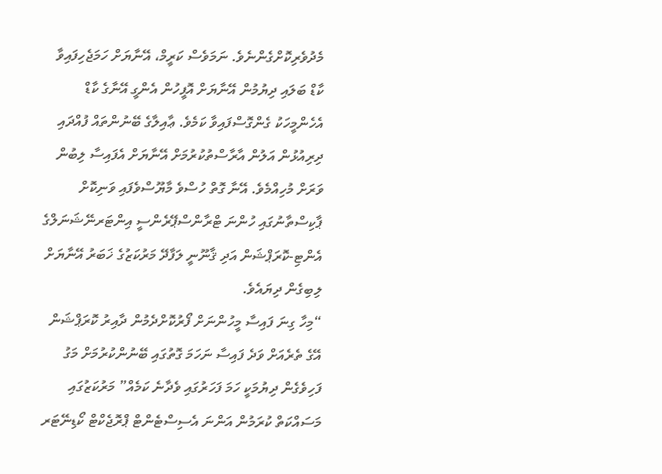މެދުވެރިކޮށްގެންނެވެ. ނަމަވެސް ކަރީމް، އޭނާޔަށް ހަމަޖެހިފައިވާ ކާޑް ބަލައި ދިޔުމުން އޭނާޔަށް އޮފީހުން އެންގީ އޭނާގެ ކާޑް އެހެންމީހަކު ގެންގޮސްފައިވާ ކަމެވެ. ޢާއިލާގެ ބޭނުންތައް ފުއްދައި ދިރިއުޅުން އަލުން އާރާސްތުކުރުމަށް އޭނާޔަށް އެފައިސާ ލިބުން ވަރަށް މުހިއްމެވެ. އޭނާ ގޮތް ހުސްވެ މާޔޫސްވެފައި ވަނިކޮށް ޕާކިސްތާނުގައި ހުންނަ ޓްރާންސްޕޭރެންސީ އިންޓަރނޭޝަނަލްގެ އެންޓި-ކޮރަޕްޝަން އަދި ޤާނޫނީ ލަފާދޭ މަރުކަޒުގެ ޚަބަރު އޭނާޔަށް ލިބިގެން ދިޔައެވެ.
“މިހާ ގިނަ ފައިސާ މީހުންނަށް ފޯރުކޮށްދެމުން ދާއިރު ކޮރަޕްޝަން އޭގެ ތެރެއަށް ވަދެ ފައިސާ ނަހަމަ ގޮތުގައި ބޭނުންކުރުމަށް މަގު ފަހިވެގެން ދިޔުމަކީ ހަމަ ފަހަރުގައި ވެދާނެ ކަމެއް” މަރުކަޒުގައި މަސައްކަތް ކުރަމުން އަންނަ އެސިސްޓެންޓް ޕްރޮޖެކްޓް ކޯޑިނޭޓަރ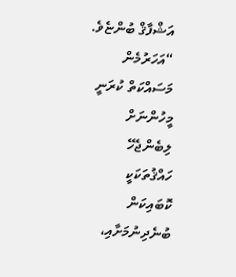އަޝްފާޤް ބުންޏެވެ. “އަހަރުމެން މަސައްކަތް ކުރަނީ މީހުންނަށް ލިބެންޖެހޭ ހައްޤުތަކަކީ ކޮބައިކަން ބުނެދިނުމަށާއި،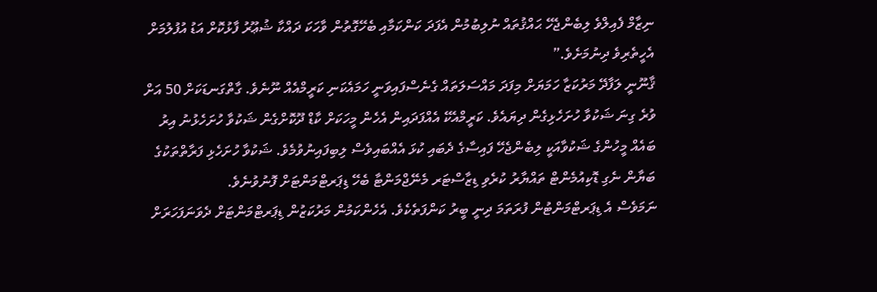ނިޒާމް ފެއިލްވެ ލިބެންޖެހޭ ޙައްޤުތައް ނުލިބުމުން އެފަދަ ކަންކަމާއި ބެހޭގޮތުން ވާހަކަ ދައްކާ ޝުޢޫރު ފާޅުކޮށް އަޑު އުފުލުމަށް އެހީތެރިވެ ދިނުމަށެވެ.”
ޤާނޫނީ ލަފާދޭ މަރުކަޒާ ހަމަޔަށް މިފަދަ މައްސަލަތައް ގެނެސްފައިވަނީ ހަމައެކަނި ކަރީމްއެއް ނޫނެވެ. ގާތްގަނޑަކަށް 50 އަށް ވުރެ ގިނަ ޝަކުވާ ހުށަހެޅިގެން ދިޔައެވެ. ކަރީމްއެކޭ އެއްފަދައިން އެހެން މީހަކަށް ކާޑް ދޫކޮށްގެން ޝަކުވާ ހުށަހެޅުނު އިރު ބައެއް މީހުންގެ ޝަކުވާއަކީ ލިބެންޖެހޭ ފައިސާގެ ދެބައި ކުޅަ އެއްބައިވެސް ލިބިފައިނުވުމެވެ. ޝަކުވާ ހުށަހެޅި ފަރާތްތަކުގެ ބަޔާން ނެގި ޑޮކިއުމެންޓް ތައްޔާރު ކުރެވި ޑިޒާސްޓަރ މެނޭޖްމަންޓާ ބެހޭ ޑިޕަރޓްމަންޓަށް ފޮނުވުނެވެ.
ނަމަވެސް އެ ޑިޕަރޓްމަންޓުން ފުރަތަމަ ދިނީ ބީރު ކަންފަތެކެވެ. އެހެންކަމުން މަރުކަޒުން ޑިޕަރޓްމަންޓަށް ދެވަނަފަހަރަށް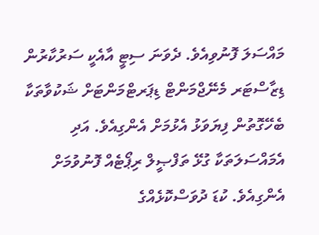މައްސަލަ ފޮނުވިއެވެ. ދެވަނަ ސިޓީ އާއެކީ ސަރުކާރުން ޑިޒާސްޓަރ މެނޭޖްމަންޓް ޑިޕަރޓްމަންޓަށް ޝަކުވާތަކާ ބެހޭގޮތުން ފިޔަވަޅު އެޅުމަށް އެންގިއެވެ. އަދި އެމައްސަލަތަކާ ގުޅޭ ތަފްޞީލް ރިޕޯޓެއް ފޮނުވުމަށް އެންގިއެވެ. ކުޑަ ދުވަސްކޮޅެއްގެ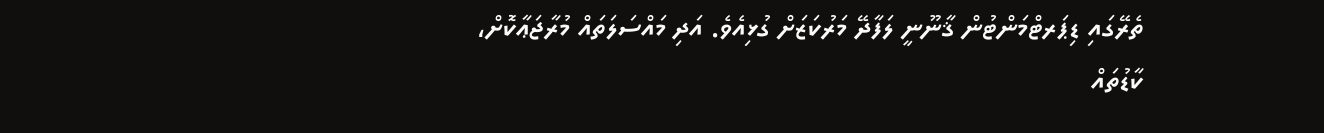ތެރޭގައި ޑިޕަރޓްމަންޓުން ޤާނޫނީ ލަފާދޭ މަރުކަޒަށް ގުޅިއެވެ. އަދި މައްސަލަތައް މުރާޖަޢާކޮށް، ކާޑުތައް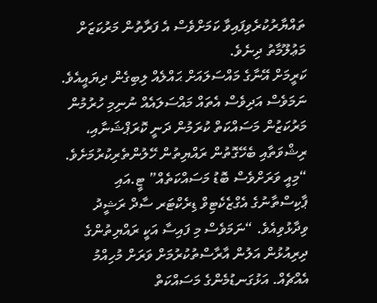ތައްޔާރުކުރެވިފައިވާ ކަމަށްވެސް އެ ފަރާތުން މަރުކަޒަށް މަޢުލޫމާތު ދިނެވެ.
ކަރީމަށް އޭނާގެ މައްސަލައަށް ޙައްލެއް ލިބިގެން ދިޔައީއެވެ. ނަމަވެސް އަދިވެސް އެތައް މައްސަލައެއް ނުނިމި ހުރުމުން މަރުކަޒުން މަސައްކަތް ކުރަމުން ދަނީ ކޮރަޕްޝަނާއި، ރިޝްވަތާއި ބެހޭގޮތުން ރައްޔިތުން ހޭލުންތެރިކުރުމަށެވެ. “މިއީ ވަރަށްވެސް ބޮޑު މަސައްކަތެއް” ޓީ.އައި ޕާކިސްތާނުގެ އެގްޒެކެޓިވް ޑިރެކްޓަރ ސާދް ރަޝީދު ވިދާޅުވިއެވެ. “ނަމަވެސް މި ފައިސާ އަކީ ރައްޔިތުންގެ ދިރިއުޅުން އަލުން އާރާސްތުކުރުމަށް ވަރަށް މުހިއްމު އެއްޗެއް. އަޅުގަނޑުމެންގެ މަސައްކަތް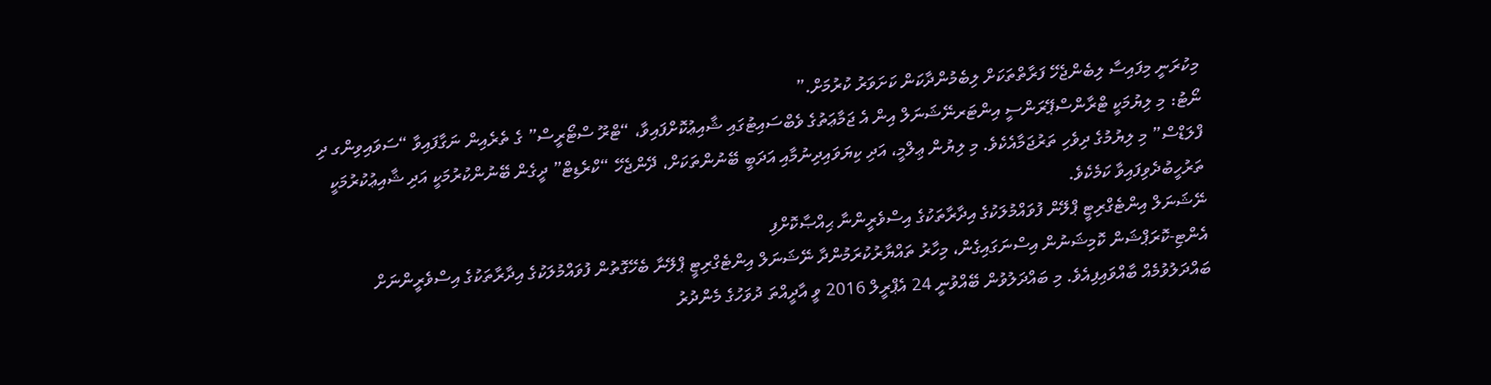މިކުރަނީ މިފައިސާ ލިބެންޖެހޭ ފަރާތްތަކަށް ލިބެމުންދާކަން ކަށަވަރު ކުރުމަށް.”
ނޯޓު: މި ލިޔުމަކީ ޓްރާންސްޕޭރަންސީ އިންޓަރނޭޝަނަލް އިން އެ ޖަމާޢަތުގެ ވެބްސައިޓުގައި ޝާއިޢުކޮށްފައިވާ، “ޓްރޫ ސްޓޯރީސް” ގެ ތެރެއިން ނަގާފައިވާ “ސަވައިވިންގ ދި ފްލަޑްސް” މި ލިޔުމުގެ ދިވެހި ތަރުޖަމާއެކެވެ. މި ލިޔުން ޢިލްމީ، އަދި ކިޔަވައިދިނުމާއި އަދަބީ ބޭނުންތަކަށް، ދޭންޖެހޭ “ކްރެޑިޓް” ދީގެން ބޭނުންކުރުމަކީ އަދި ޝާއިޢުކުރުމަކީ ތަރުހީބުދެވިފައިވާ ކަމެކެވެ.
ނޭޝަނަލް އިންޓެގްރިޓީ ޕްލޭން ފުވައްމުލަކުގެ އިދާރާތަކުގެ އިސްވެރީންނާ ޙިއްޞާކޮށްފި
އެންޓި-ކޮރަޕްޝަން ކޮމިޝަނުން އިސްނަގައިގެން، މިހާރު ތައްޔާރުކުރަމުންދާ ނޭޝަނަލް އިންޓެގްރިޓީ ޕްލޭނާ ބެހޭގޮތުން ފުވައްމުލަކުގެ އިދާރާތަކުގެ އިސްވެރީންނަށް ބައްދަލުވުމެއް ބާއްވައިފިއެވެ. މި ބައްދަލުވުން ބޭއްވުނީ 24 އެޕްރީލް 2016 ވީ އާދީއްތަ ދުވަހުގެ މެންދުރު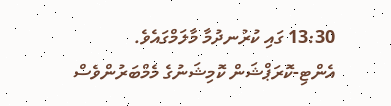13:30 ގައި ކުރުނދުމާ މާލަމްގައެވެ.
އެންޓި-ކޮރަޕްޝަން ކޮމިޝަނުގެ މެމްބަރުންވެސް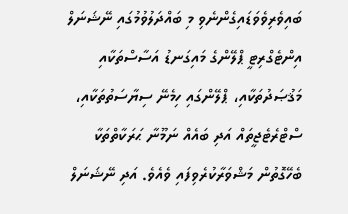ބައިވެރިވެވަޑައިގެންނެވި މި ބައްދަލުވުމުގައި ނޭޝަނަލް އިންޓެގްރިޓީ ޕްލޭންގެ މައިގަނޑު އަސާސްތަކާއި މަޤުޞަދުތަކާއި، ޕްލޭންގައި ހިމެނޭ ސިޔާސަތުތަކާއި، ސްޓްރެޓެޖީތައް އަދި ބައެއް ނަމޫނާ ޙަރަކާތްތަކާ ބެހޭގޮތުން މަޝްވަރާކުރެވިފައި ވެއެވެ. އަދި ނޭޝަނަލް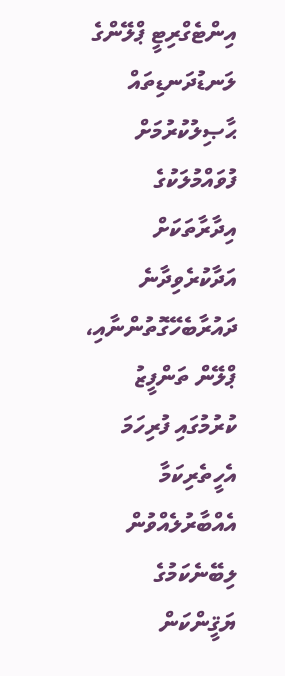އިންޓެގްރިޓީ ޕްލޭންގެ ލަނޑުދަނޑިތައް ޙާޞިލުކުރުމަށް ފުވައްމުލަކުގެ އިދާރާތަކަށް އަދާކުރެވިދާނެ ދައުރާބެހޭގޮތުންނާއި، ޕްލޭން ތަންފީޒު ކުރުމުގައި ފުރިހަމަ އެހީތެރިކަމާ އެއްބާރުލެއްވުން ލިބޭނެކަމުގެ ޔަޤީންކަން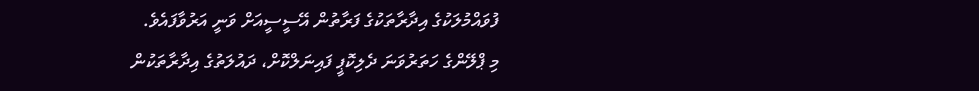ފުވައްމުލަކުގެ އިދާރާތަކުގެ ފަރާތުން އޭސީސީއަށް ވަނީ އަރުވާފައެވެ.
މި ޕްލޭންގެ ހަތަރުވަނަ ދެލިކޮޕީ ފައިނަލްކޮށް، ދައުލަތުގެ އިދާރާތަކުން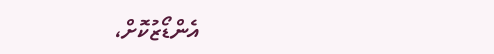އެންޑޯޒުކޮށް،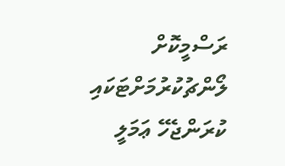ރަސްމީކޮށް ލޯންޗުކުރުމަށްޓަކައި ކުރަންޖެހޭ ޢަމަލީ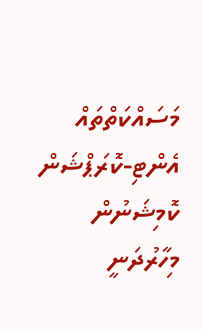މަސައްކަތްތައް އެންޓި-ކޮރަޕްޝަން ކޮމިޝަނުން މިހާރުދަނީ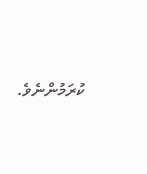ކުރަމުންނެވެ.